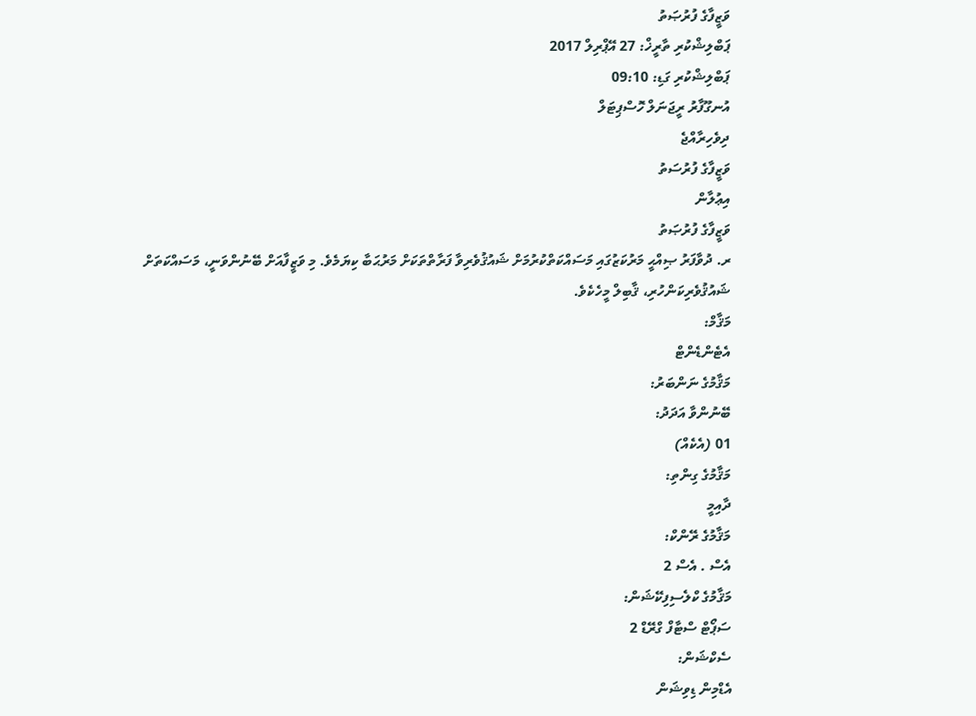ވަޒީފާގެ ފުރުޞަތު
ޕަބްލިޝްކުރި ތާރީޚް: 27 އޭޕްރިލް 2017
ޕަބްލިޝްކުރި ގަޑި: 09:10
އުނގޫފާރު ރީޖަނަލް ހޮސްޕިޓަލް
ދިވެހިރާއްޖެ
ވަޒީފާގެ ފުރުސަތު
އިޢުލާން
ވަޒީފާގެ ފުރުޞަތު
ރ. ދުވާފަރު ޞިއްޙީ މަރުކަޒުގައި މަސައްކަތްކުރުމަށް ޝައުޤުވެރިވާ ފަރާތްތަކަށް މަރުޙަބާ ކިޔަމެވެ. މި ވަޒީފާއަށް ބޭނުންވަނީ، މަސައްކަތަށް ޝައުޤުވެރިކަންހުރި، ޤާބިލް މީހެކެވެ.
މަޤާމް:
އެޓެންޑެންޓް
މަޤާމުގެ ނަންބަރު:
ބޭނުންވާ އަދަދު:
01 (އެކެއް)
މަޤާމުގެ ގިންތި:
ދާއިމީ
މަޤާމުގެ ރޭންކް:
އެސް . އެސް 2
މަޤާމުގެ ކްލެސިފިކޭޝަން:
ސަޕޯޓް ސްޓާފް ގްރޭޑް 2
ސެކްޝަން:
އެޑްމިން ޑިވިޝަން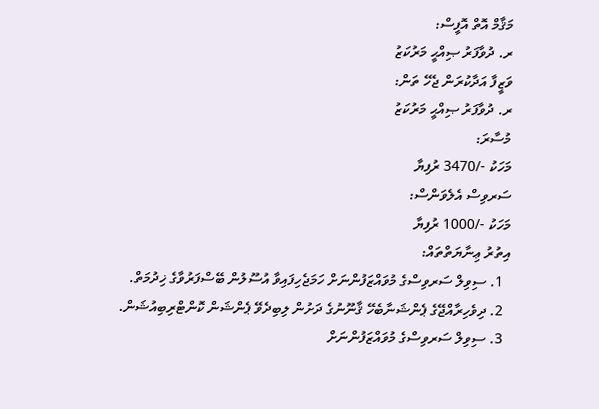މަޤާމް އޮތް އޮފީސް:
ރ. ދުވާފަރު ޞިއްޙީ މަރުކަޒު
ވަޒީފާ އަދާކުރަން ޖެހޭ ތަން:
ރ. ދުވާފަރު ޞިއްޙީ މަރުކަޒު
މުސާރަ:
މަހަކު -/3470 ރުފިޔާ
ސަރވިސް އެލެވަންސް:
މަހަކު -/1000 ރުފިޔާ
އިތުރު ޢިނާޔަތްތައް:
  1. ސިވިލް ސަރވިސްގެ މުވައްޒަފުންނަށް ހަމަޖެހިފައިވާ އުސޫލުން ބޭސްފަރުވާގެ ޚިދުމަތް.
  2. ދިވެހިރާއްޖޭގެ ޕެންޝަނާބެހޭ ޤާނޫނުގެ ދަށުން ލިބިދެވޭ ޕެންޝަން ކޮންޓްރިބިއުޝަން.
  3. ސިވިލް ސަރވިސްގެ މުވައްޒަފުންނަށް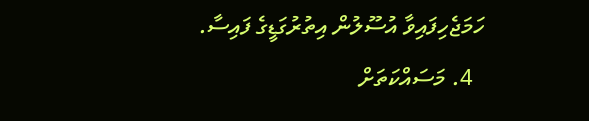ހަމަޖެހިފައިވާ އުސޫލުން އިތުރުގަޑީގެ ފައިސާ.
  4. މަސައްކަތަށް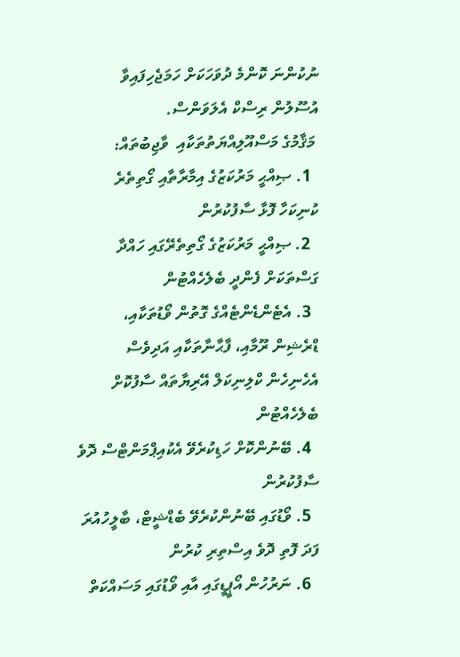ނުކުންނަ ކޮންމެ ދުވަހަކަށް ހަމަޖެހިފައިވާ އުސޫލުން ރިސްކް އެލަވަންސް.
 މަޤާމުގެ މަސްއޫލިއްޔަތުތަކާއި  ވާޖިބުތައް:
  1. ޞިއްޙީ މަރުކަޒުގެ އިމާރާތާއި ގޯތިތެރެ ކުނިކަހާ ފޮޅާ ސާފުކުރުން
  2. ޞިއްޙީ މަރުކަޒުގެ ގޯތިތެރޭގައި ހައްދާ ގަސްތަކަށް ފެންދީ ބެލެހެއްޓުން
  3. އެޓެންޑެންޓެއްގެ ގޮތުން ވޯޑުތަކާއި، ޑްރެޝިން ރޫމާއި، ފާޙާނާތަކާއި އަދިވެސް އެހެނިހެން ކްލިނިކަލް އޭރިޔާތައް ސާފުކޮށް ބެލެހެއްޓުން
  4. ބޭނުންކޮށް ހަޑިކުރެވޭ އެކުއިޕްމަންޓްސް ދޮވެ ސާފުކުރުން
  5. ވޯޑުގައި ބޭނުންކުރެވޭ ބެޑްޝީޓް، ބާލީހުއުރަ ފަދަ ފޮތި ދޮވެ އިސްތިރި ކުރުން
  6. ނަރުހުން އޯޕީޑީގައި އާއި ވޯޑުގައި މަސައްކަތް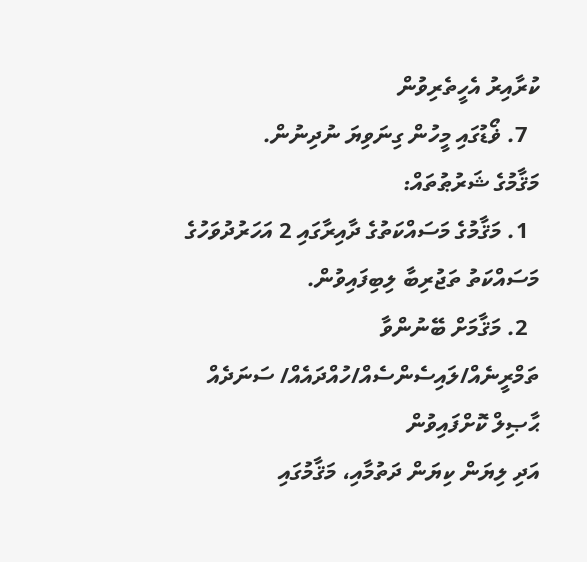ކުރާއިރު އެހީތެރިވުން
  7. ޥޯޑުގައި މީހުން ގިނަވިޔަ ނުދިނުން.
މަޤާމުގެ ޝަރުޠުތައް:
  1. މަޤާމުގެ މަސައްކަތުގެ ދާއިރާގައި 2 އަހަރުދުވަހުގެ މަސައްކަތު ތަޖުރިބާ ލިބިފައިވުން.
  2. މަޤާމަށް ބޭނުންވާ ތަމްރީނެއް/ލައިސެންސެއް/ހުއްދައެއް/ ސަނަދެއް ޙާޞިލް ކޮށްފައިވުން
އަދި ލިޔަން ކިޔަން ދަތުމާއި، މަޤާމުގައި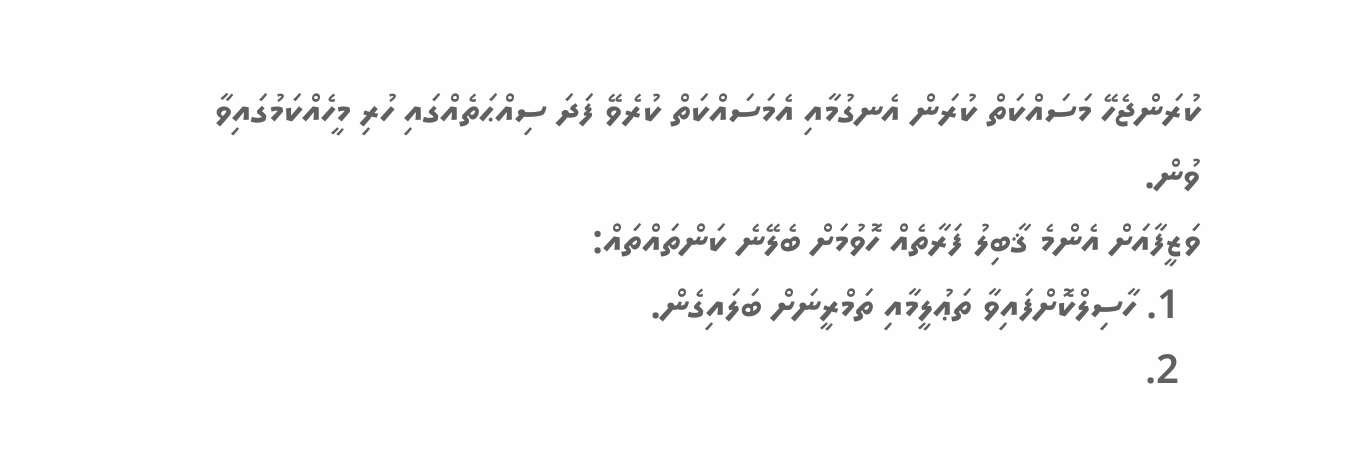ކުރަންޖެހޭ މަސައްކަތް ކުރަން އެނގުމާއި އެމަސައްކަތް ކުރެވޭ ފަދަ ސިއްޙަތެއްގައި ހުރި މީހެއްކަމުގައިވާ ވުން.
ވަޒީފާއަށް އެންމެ ޤާބިލު ފަރާތެއް ހޮވުމަށް ބެލޭނެ ކަންތައްތައް:
  1. ހާސިލްކޮށްފައިވާ ތަޢުލީމާއި ތަމްރީނަށް ބަލައިގެން.
  2.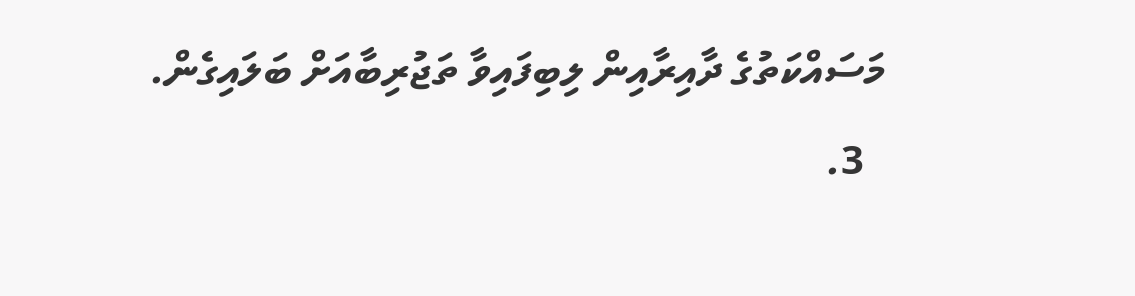މަސައްކަތުގެ ދާއިރާއިން ލިބިފައިވާ ތަޖުރިބާއަށް ބަލައިގެން.
  3.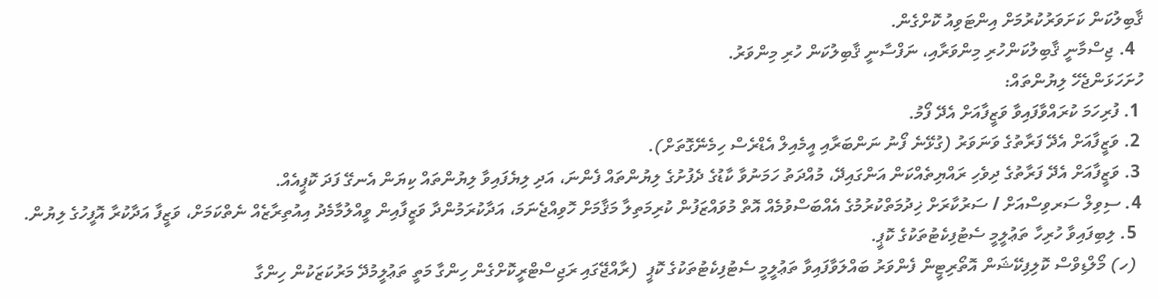ޤާބިލުކަން ކަށަވަރުކުރުމަށް އިންޓަވިއު ކޮށްގެން.
  4. ޖިސްމާނީ ޤާބިލުކަންހުރި މިންވަރާއި، ނަފްސާނީ ޤާބިލުކަން ހުރި މިންވަރު.
ހުށަހަޅަންޖެހޭ ލިޔުންތައް:
 1. ފުރިހަމަ ކުރައްވާފައިވާ ވަޒީފާއަށް އެދޭ ފޯމު.
 2. ވަޒީފާއަށް އެދޭ ފަރާތުގެ ވަނަވަރު (ގުޅޭނެ ފޯނު ނަންބަރާއި އީމެއިލް އެޑްރެސް ހިމެނޭގޮތަށް).
 3. ވަޒީފާއަށް އެދޭ ފަރާތުގެ ދިވެހި ރައްޔިތެއްކަން އަންގައިދޭ، މުއްދަތު ހަމަނުވާ ކާޑުގެ ދެފުށުގެ ލިޔުންތައް ފެންނަ، އަދި ލިޔެފައިވާ ލިޔުންތައް ކިޔަން އެނގޭ ފަދަ ކޮޕީއެއް.
 4. ސިވިލް ސަރވިސްއަށް / ސަރުކާރަށް ޚިދުމަތްކުރުމުގެ އެއްބަސްވުމެއް އޮތް މުވައްޒަފުން ކުރިމަތިލާ މަޤާމަށް ހޮވިއްޖެނަމަ، އަދާކުރަމުންދާ ވަޒީފާއިން ވީއްލުމާމެދު އިއުތިރާޒެއް ނެތްކަމަށް، ވަޒީފާ އަދާކުރާ އޮފީހުގެ ލިޔުން.
  5. ލިބިފައިވާ ހުރިހާ ތަޢުލީމީ ސެޓުފިކެޓުތަކުގެ ކޮޕީ.
  (ހ) މޯލްޑިވްސް ކޮލިފިކޭޝަން އޮތޯރިޓީން ފެންވަރު ބައްލަވާފައިވާ ތަޢުލީމީ ސެޓުފިކެޓުތަކުގެ ކޮޕީ  (ރާއްޖޭގައި ރަޖިސްޓްރީކޮށްގެން ހިންގާ މަތީ ތަޢުލީމުދޭ މަރުކަޒަކުން ހިންގާ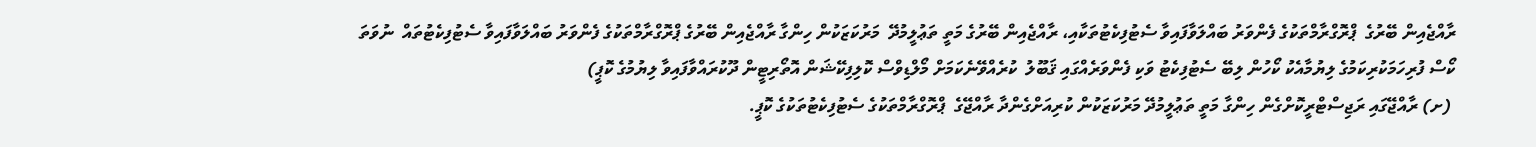ރާއްޖެއިން ބޭރުގެ  ޕްރޮގްރާމްތަކުގެ ފެންވަރު ބައްލަވާފައިވާ ސެޓުފިކެޓުތަކާއި، ރާއްޖެއިން ބޭރުގެ މަތީ ތަޢުލީމުދޭ  މަރުކަޒަކުން ހިންގާ ރާއްޖެއިން ބޭރުގެ ޕްރޮގްރާމްތަކުގެ ފެންވަރު ބައްލަވާފައިވާ ސެޓުފިކެޓުތައް  ނުވަތަ ކޯސް ފުރިހަމަކުރިކަމުގެ ލިޔުމާއެކު ކޯހުން ލިބޭ ސެޓުފިކެޓު ވަކި ފެންވަރެއްގައި ޤަބޫލު  ކުރެއްވޭނެކަމަށް މޯލްޑިވްސް ކޮލިފިކޭޝަން އޮތޯރިޓީން ދޫކުރައްވާފައިވާ ލިޔުމުގެ ކޮޕީ)
 (ށ) ރާއްޖޭގައި ރަޖިސްޓްރީކޮށްގެން ހިންގާ މަތީ ތަޢުލީމުދޭ މަރުކަޒަކުން ކުރިއަށްގެންދާ ރާއްޖޭގެ  ޕްރޮގްރާމްތަކުގެ ސެޓުފިކެޓުތަކުގެ ކޮޕީ.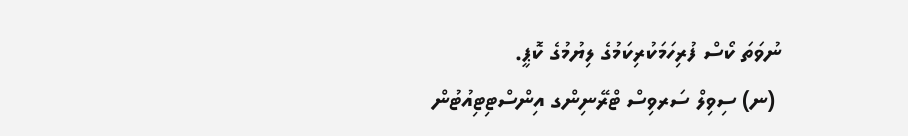ނުވަތަ ކޯސް ފުރިހަމަކުރިކަމުގެ ލިޔުމުގެ ކޮޕީ.
 (ނ) ސިވިލް ސަރވިސް ޓްރޭނިންގ އިންސްޓިޓިއުޓުން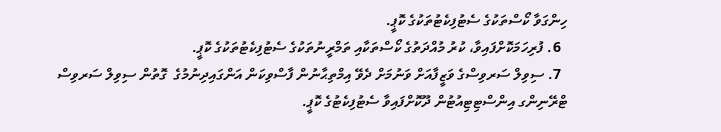ހިންގަވާ ކޯސްތަކުގެ ސެޓުފިކެޓުތަކުގެ ކޮޕީ.
  6. ފުރިހަމަކޮށްފައިވާ، ކުރު މުއްދަތުގެ ކޯސްތަކާއި ތަމްރީނުތަކުގެ ސެޓުފިކެޓުތަކުގެ ކޮޕީ.
  7. ސިވިލް ސަރވިސްގެ ވަޒީފާއަށް ވަނުމަށް ދެވޭ އިމްތިޙާނުން ފާސްވިކަން އަންގައިދިނުމުގެ  ގޮތުން ސިވިލް ސަރވިސް ޓްރޭނިންގ އިންސްޓިޓިއުޓުން ދޫކޮށްފައިވާ ސެޓުފިކެޓުގެ ކޮޕީ.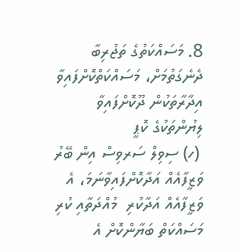8. މަސައްކަތުގެ ތަޖުރިބާ ދެނެގަތުމަށް، މަސައްކަތްކޮށްފައިވާ އިދާރާތަކުން ދޫކޮށްފައިވާ  ލިޔުންތަކުގެ ކޮޕީ
 (ހ) ސިވިލް ސަރވިސް އިން ބޭރު ވަޒީފާއެއް އަދާކޮށްފައިވާނަމަ، އެ ވަޒީފާއެއް އަދާކުރި  މުއްދަތާއި ކުރި މަސައްކަތް ބަޔާންކޮށް އެ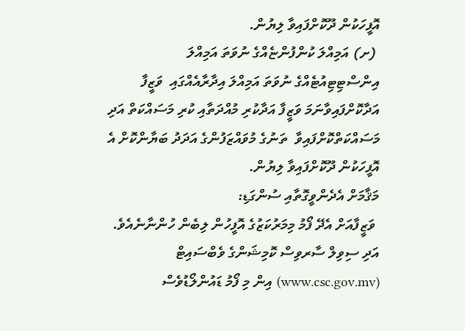އޮފީހަކުން ދޫކޮށްފައިވާ ލިޔުން.
 (ށ) އަމިއްލަ ކުންފުންޏެއްގެ ނުވަތަ އަމިއްލަ އިންސްޓިޓިއުޓެއްގެ ނުވަތަ އަމިއްލަ އިދާރާއެއްގައި  ވަޒީފާ އަދާކޮށްފައިވާނަމަ ވަޒީފާ އަދާކުރި މުއްދަތާއި ކުރި މަސައްކަތް އަދި މަސައްކަތްކޮށްފައިވާ  ތަނުގެ މުވައްޒަފުންގެ އަދަދު ބަޔާންކޮށް އެ އޮފީހަކުން ދޫކޮށްފައިވާ ލިޔުން.
މަޤާމަށް އެދެންވީގޮތާއި ސުންގަޑި:
 ވަޒީފާއަށް އެދޭ ފޯމު މިމަރުކަޒުގެ އޮފީހުން ލިބެން ހުންނާނެއެވެ. އަދި ސިވިލް ސާރވިސް ކޮމިޝަންގެ ވެބްސައިޓް (www.csc.gov.mv) އިން މި ފޯމު ޑައުންލޯޑުވެސް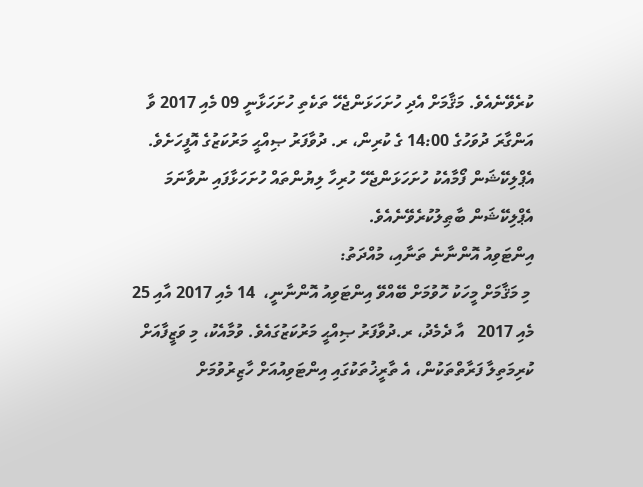ކުރެވޭނެއެވެ. މަޤާމަށް އެދި ހުށަހަޅަންޖެހޭ ތަކެތި ހުށަހަޅާނީ 09 މެއި 2017 ވާ އަންގާރަ ދުވަހުގެ 14:00 ގެ ކުރިން، ރ. ދުވާފަރު ޞިއްޙީ މަރުކަޒުގެ އޮފީހަށެވެ. އެޕްލިކޭޝަން ފޯމާއެކު ހުށަހަޅަންޖެހޭ ހުރިހާ ލިޔުންތައް ހުށަހަޅާފައި ނުވާނަމަ އެޕްލިކޭޝަން ބާޠިލުކުރެވޭނެއެވެ.
އިންޓަވިއު އޮންނާނެ ތަނާއި، މުއްދަތު:
 މި މަޤާމަށް މީހަކު ހޮވުމަށް ބޭއްވޭ އިންޓަވިއު އޮންނާނީ،  14 މެއި 2017 އާއި 25 މެއި 2017   އާ ދެމެދު، ރ.ދުވާފަރު ޞިއްޙީ މަރުކަޒުގައެވެ. ވުމާއެކު، މި ވަޒީފާއަށް ކުރިމަތިލާ ފަރާތްތަކުން، އެ ތާރީޚުތަކުގައި އިންޓަވިއުއަށް ހާޒިރުވުމަށް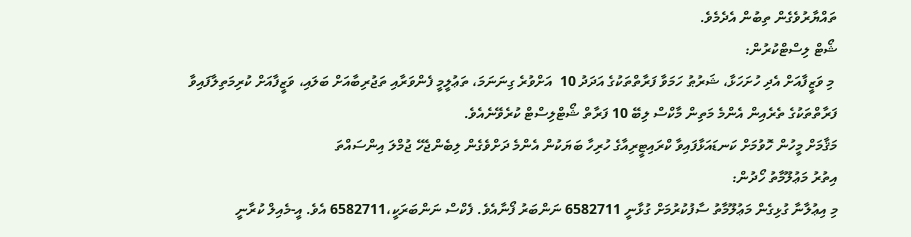ތައްޔާރުވެގެން ތިބުން އެދެމެވެ.
ޝޯޓް ލިސްޓްކުރުން:
 މި ވަޒީފާއަށް އެދި ހުށަހަޅާ، ޝަރުޠު ހަމަވާ ފަރާތްތަކުގެ އަދަދު 10  އަށްވުރެ ގިނަނަމަ، ތަޢުލީމީ ފެންވަރާއި ތަޖުރިބާއަށް ބަލައި، ވަޒީފާއަށް ކުރިމަތިލާފައިވާ ފަރާތްތަކުގެ ތެރެއިން އެންމެ މަތިން މާކްސް ލިބޭ 10 ފަރާތް ޝޯޓްލިސްޓް ކުރެވޭނެއެވެ.
މަޤާމަށް މީހުން ހޮވުމަށް ކަނޑައަޅާފައިވާ ކްރައިޓީރިއާގެ ހުރިހާ ބަޔަކުން އެންމެ ދަށްވެގެން ލިބެންޖެހޭ ޖުމްލަ އިންސައްތަ
އިތުރު މަޢުލޫމާތު ހޯދުން:
މި އިޢުލާނާ ގުޅިގެން މަޢުލޫމާތު ސާފުކުރުމަށް ގުޅާނީ 6582711 ނަންބަރު ފޯނާއެވެ. ފެކްސް ނަންބަރަކީ،6582711 އެވެ. އީ-މެއިލް ކުރާނީ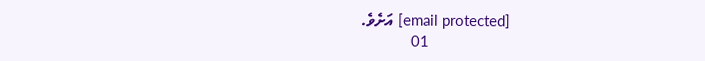[email protected] އަށެވެ.
                    01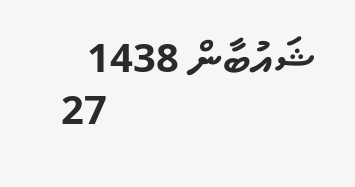ޝައުބާން 1438
                    27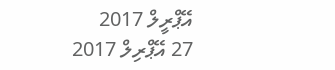އޭޕްރީލް 2017
27 އޭޕްރިލް 2017